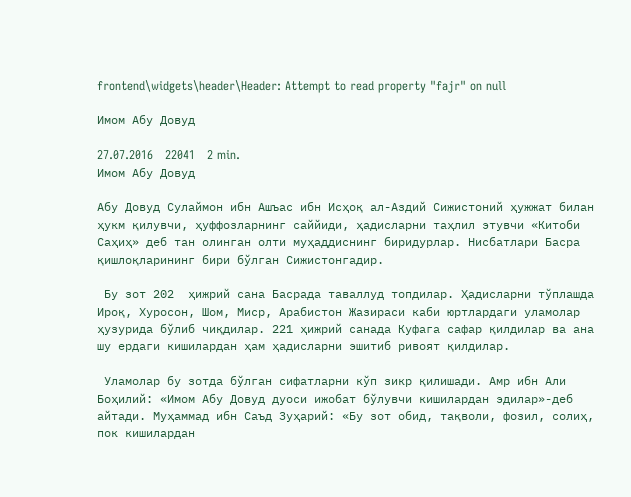frontend\widgets\header\Header: Attempt to read property "fajr" on null

Имом Абу Довуд

27.07.2016   22041   2 min.
Имом Абу Довуд

Абу Довуд Сулаймон ибн Ашъас ибн Исҳоқ ал-Аздий Сижистоний ҳужжат билан ҳукм қилувчи, ҳуффозларнинг саййиди, ҳадисларни таҳлил этувчи «Китоби Саҳиҳ» деб тан олинган олти муҳаддиснинг биридурлар. Нисбатлари Басра қишлоқларининг бири бўлган Сижистонгадир.

 Бу зот 202  ҳижрий сана Басрада таваллуд топдилар. Ҳадисларни тўплашда Ироқ, Хуросон, Шом, Миср, Арабистон Жазираси каби юртлардаги уламолар ҳузурида бўлиб чиқдилар. 221 ҳижрий санада Куфага сафар қилдилар ва ана шу ердаги кишилардан ҳам ҳадисларни эшитиб ривоят қилдилар.

 Уламолар бу зотда бўлган сифатларни кўп зикр қилишади. Амр ибн Али Боҳилий: «Имом Абу Довуд дуоси ижобат бўлувчи кишилардан эдилар»-деб айтади. Муҳаммад ибн Саъд Зуҳарий: «Бу зот обид, тақволи, фозил, солиҳ, пок кишилардан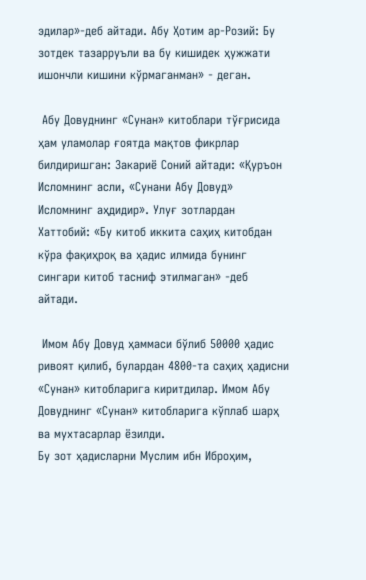эдилар»-деб айтади. Абу Ҳотим ар-Розий: Бу зотдек тазарруъли ва бу кишидек ҳужжати ишончли кишини кўрмаганман» - деган.

 Абу Довуднинг «Сунан» китоблари тўғрисида ҳам уламолар ғоятда мақтов фикрлар билдиришган: Закариё Соний айтади: «Қуръон Исломнинг асли, «Сунани Абу Довуд» Исломнинг аҳдидир». Улуғ зотлардан Хаттобий: «Бу китоб иккита саҳиҳ китобдан кўра фақиҳроқ ва ҳадис илмида бунинг сингари китоб тасниф этилмаган» -деб айтади.

 Имом Абу Довуд ҳаммаси бўлиб 50000 ҳадис ривоят қилиб, булардан 4800-та саҳиҳ ҳадисни «Сунан» китобларига киритдилар. Имом Абу Довуднинг «Сунан» китобларига кўплаб шарҳ ва мухтасарлар ёзилди.
Бу зот ҳадисларни Муслим ибн Иброҳим,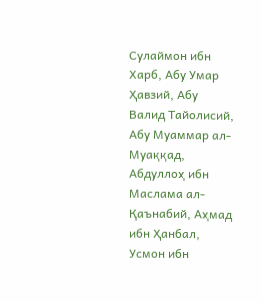Сулаймон ибн Харб, Абу Умар Ҳавзий, Абу Валид Тайолисий, Абу Муаммар ал-Муаққад, Абдуллоҳ ибн Маслама ал-Қаънабий, Аҳмад ибн Ҳанбал, Усмон ибн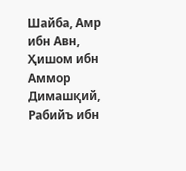Шайба, Амр ибн Авн, Ҳишом ибн Аммор Димашқий, Рабийъ ибн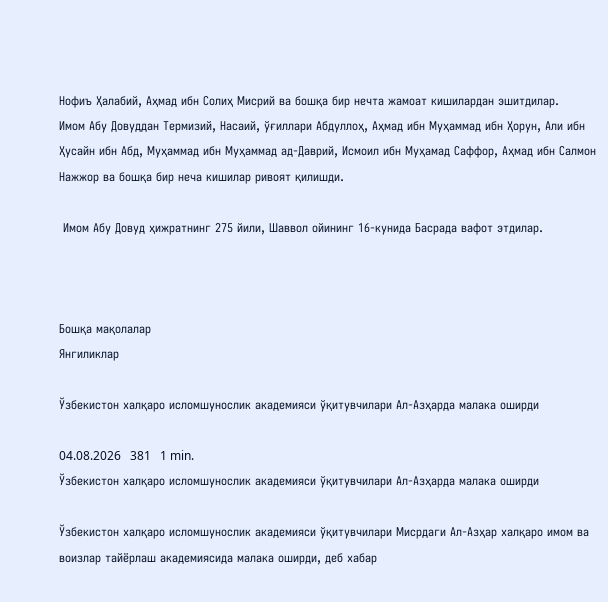Нофиъ Ҳалабий, Аҳмад ибн Солиҳ Мисрий ва бошқа бир нечта жамоат кишилардан эшитдилар.
Имом Абу Довуддан Термизий, Насаий, ўғиллари Абдуллоҳ, Аҳмад ибн Муҳаммад ибн Ҳорун, Али ибн Ҳусайн ибн Абд, Муҳаммад ибн Муҳаммад ад-Даврий, Исмоил ибн Муҳамад Саффор, Аҳмад ибн Салмон Нажжор ва бошқа бир неча кишилар ривоят қилишди.

 Имом Абу Довуд ҳижратнинг 275 йили, Шаввол ойининг 16-кунида Басрада вафот этдилар.



Бошқа мақолалар
Янгиликлар

Ўзбекистон халқаро исломшунослик академияси ўқитувчилари Ал-Азҳарда малака оширди

04.08.2026   381   1 min.
Ўзбекистон халқаро исломшунослик академияси ўқитувчилари Ал-Азҳарда малака оширди

Ўзбекистон халқаро исломшунослик академияси ўқитувчилари Мисрдаги Ал-Азҳар халқаро имом ва воизлар тайёрлаш академиясида малака оширди, деб хабар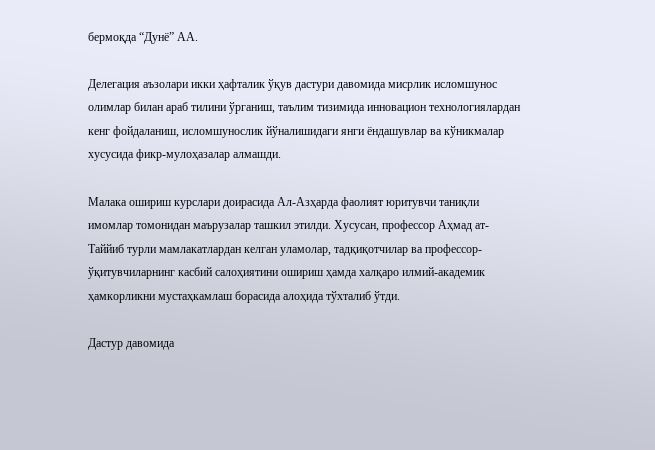бермоқда “Дунё” АА.

Делегация аъзолари икки ҳафталик ўқув дастури давомида мисрлик исломшунос олимлар билан араб тилини ўрганиш, таълим тизимида инновацион технологиялардан кенг фойдаланиш, исломшунослик йўналишидаги янги ёндашувлар ва кўникмалар хусусида фикр-мулоҳазалар алмашди.

Малака ошириш курслари доирасида Ал-Азҳарда фаолият юритувчи таниқли имомлар томонидан маърузалар ташкил этилди. Хусусан, профессор Аҳмад ат-Таййиб турли мамлакатлардан келган уламолар, тадқиқотчилар ва профессор-ўқитувчиларнинг касбий салоҳиятини ошириш ҳамда халқаро илмий-академик ҳамкорликни мустаҳкамлаш борасида алоҳида тўхталиб ўтди.

Дастур давомида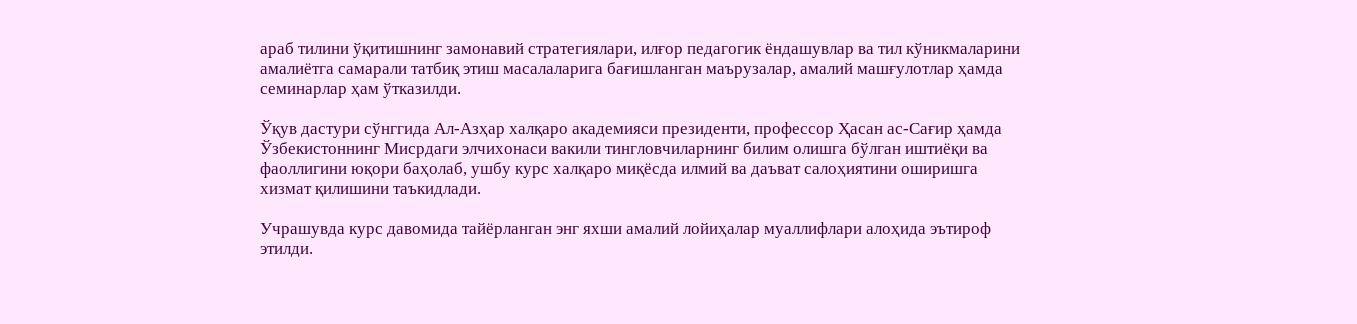араб тилини ўқитишнинг замонавий стратегиялари, илғор педагогик ёндашувлар ва тил кўникмаларини амалиётга самарали татбиқ этиш масалаларига бағишланган маърузалар, амалий машғулотлар ҳамда семинарлар ҳам ўтказилди.

Ўқув дастури сўнггида Ал-Азҳар халқаро академияси президенти, профессор Ҳасан ас-Сағир ҳамда Ўзбекистоннинг Мисрдаги элчихонаси вакили тингловчиларнинг билим олишга бўлган иштиёқи ва фаоллигини юқори баҳолаб, ушбу курс халқаро миқёсда илмий ва даъват салоҳиятини оширишга хизмат қилишини таъкидлади.

Учрашувда курс давомида тайёрланган энг яхши амалий лойиҳалар муаллифлари алоҳида эътироф этилди.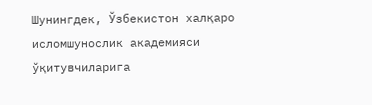Шунингдек, Ўзбекистон халқаро исломшунослик академияси ўқитувчиларига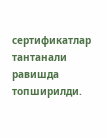сертификатлар тантанали равишда топширилди.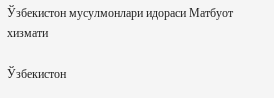Ўзбекистон мусулмонлари идораси Матбуот хизмати

Ўзбекистон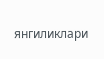янгиликлари